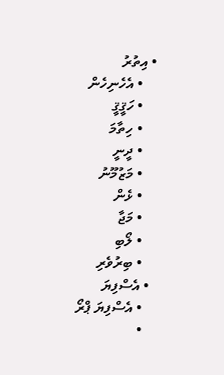• އިތުރު
    • އެހެނިހެން
    • ހަޤީޤީ
    • ހިތާމަ
    • ދީނީ
    • މަޒުމޫނު
    • ޅެން
    • މަޖާ
    • ލޯބި
    • ބިރުވެރި
  • އެސްފިޔަ
    • އެސްފިޔަ ޕްރޯ
    •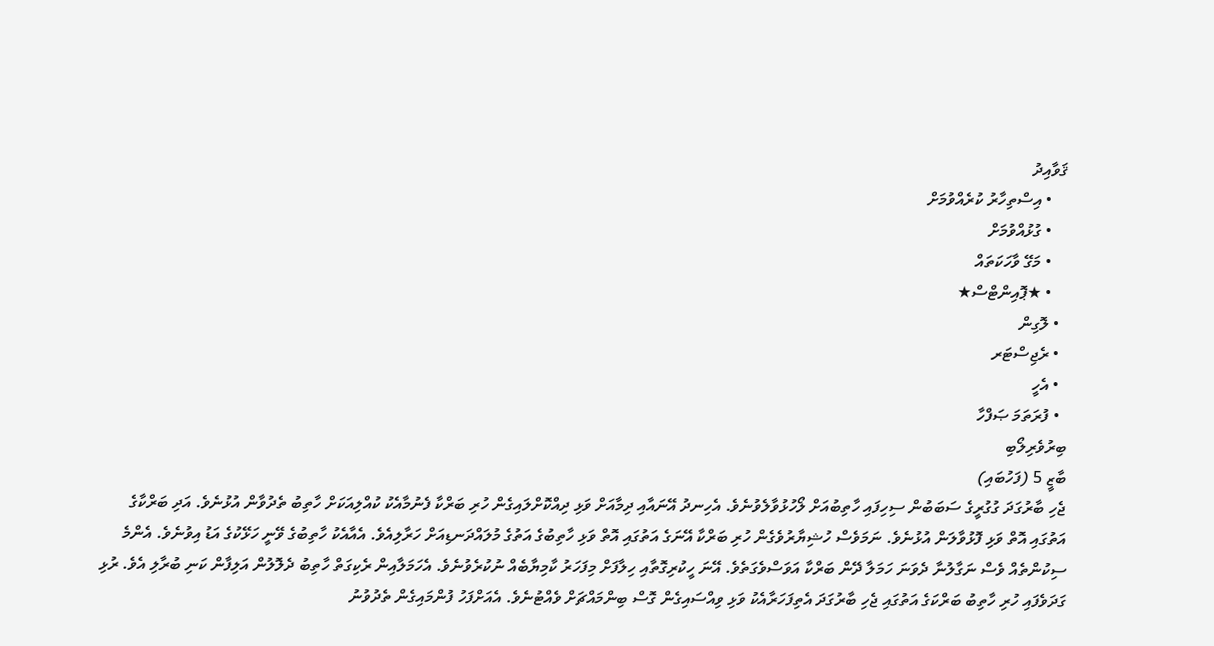ޤަވާއިދު
    • އިސްތިހާރު ކުރެއްވުމަށް
    • ގުޅުއްވުމަށް
    • މަގޭ ވާހަކަތައް
    • ★ޕޮއިންޓްސް★
  • ލޮގިން
  • ރެޖިސްޓަރ
  • އެހީ
  • ފުރަތަމަ ޞަފްހާ
ބިރުވެރިލޯބި
ބާޒީ 5 (ފަހުބައި)
ޖެހި ބާރުގަދަ ގުގުރީގެ ސަބަބުން ސިހިފައި ހާތިބުއަށް ލޯހުޅުވާލެވުނެވެ. އެހިނދު އޭނައާއި ދިމާއަށް ވަޅި ދިއްކޮށްލައިގެން ހުރި ބަރްކާ ފެނުމާއެކު ކުއްލިއަކަށް ހާތިބު ތެދުވާން އުޅުނެވެ. އަދި ބަރްކާގެ އަތުގައި އޮތް ވަޅި ފޮޅުވާލަން އުޅުނެވެ. ނަމަވެސް ހުޝިޔާރުވެގެން ހުރި ބަރްކާ އޭނަގެ އަތުގައި އޮތް ވަޅި ހާތިބުގެ އަތުގެ މުލައްދަނޑިއަށް ހަރާލިއެވެ. އެއާއެކު ހާތިބުގެ ވޭނީ ހަޅޭކުގެ އަޑު އިވުނެވެ. އެންމެ ސިކުންތެއް ވެސް ނަގާލުނާ ދެވަނަ ހަމަލާ ދޭން ބަރްކާ އަވަސްވެގަތެވެ. އޭނަ ހީކުރިގޮތާއި ހިލާފަށް މިފަހަރު ކާމިޔާބެއް ނުކުރެވުނެވެ. އެހަމަލާއިން ރެކިގަތް ހާތިބު ދެލޮލުން އަލިފާން ކަނި ބުރާލި އެވެ. ރުޅި ގަދަވެފައި ހުރި ހާތިބު ބަރްކަގެ އަތުގައި ޖެހި ބާރުގަދަ އެތިފަހަރާއެކު ވަޅި ވިއްސައިގެން ގޮސް ބިންމައްޗަށް ވެއްޓުނެވެ. އެއަށްފަހު ފުންމައިގެން ތެދުވުނު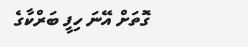ގޮތަށް އޭނަ ހިފީ ބަރްކާގެ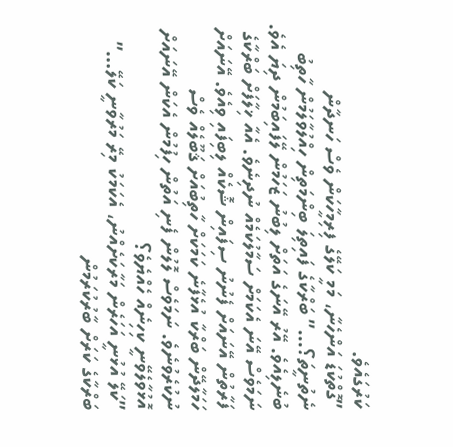ކަރުގައެވެ.
”ގޮތްކުޑަ އަންހެނާ، މަމީ ކަލޭގެ ފިރިމީހާކަން ވެސް ހަނދާން ނެތުނީތަ؟…” ބަރްކާގެ ފައިތިލަ ބިންމަތިން ހިއްލުވާލަމުން ހާތިބު ބުނެލިއެވެ. އޭރު އޭނަގެ އަތަށް ލިބުނު ޒަހަމުން ލޭފައިބަމުން ދިޔަ އެވެ. ނަމަވެސް އޭނަ އެކަމަށް ސަމާލުކަމެއް ނުދިނެވެ. އެއާ ޚިލާފަށް ބަރްކާގެ ފަރާތުން އޭނައަށް ފެނުނު ސިފައިން ޝޮކެއް ލިބިފައި ވިއެވެ. އޭނައަށް ހަމަލާދޭން ބަރްކާ އުޅެފާނެ ކަމަކަށް ހާތިބުއަށް ޤަބޫލެއް ވެސް ނުކުރެވުނެވެ. ނަމަވެސް ލޮލުން ފެނި އަތުން ހިފުމުން އެކަން އޭނައަށް އޮޅުވާލެވޭނީ ކިހިނެއް ހެއްޔެވެ؟
”ކަލޭ އުޅުނީ އަހަރެން މަރާކަށެއްނު، އެކަމަކު މިރޭ މަރުވާނީ ކަލޭ…” ބަރްކާގެ ކަރަށް ބާރުކުރަމުން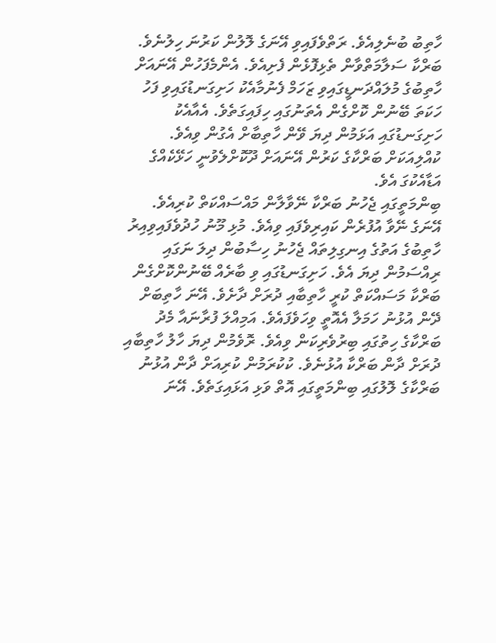ހާތިބު ބުނެލިއެވެ. ރަތްވެފައިވި އޭނަގެ ލޮލުން ކަރުނަ ހިލުނެވެ.
ބަރްކާ ސަލާމަތްވާން ތެޅިފޮޅެން ފެށިއެވެ. އެންމެފަހުން އޭނައަށް ހާތިބުގެ މުލައްދަނޑީގައިވި ޒަހަމް ފެނުމާއެކު ހަށިގަނޑުގައިވި ފަހު ހަކަތަ ބޭނުން ކޮށްގެން އެތަނުގައި ހިފައިގަތެވެ. އެއާއެކު ހަށިގަނޑުގައި އަޅަމުން ދިޔަ ވޭން ހާތިބާށް އެގުން ވިއެވެ. ކުއްލިއަކަށް ބަރްކާގެ ކަރުން އޭނައަށް ދޫކޮށްލެވުނީ ހަޅޭކެއްގެ އަޑާއެކުގަ އެވެ.
ބިންމަތީގައި ޖެހުނު ބަރްކާ ނޭވާލާން މައްސައްކަތް ކުރިއެވެ. އޭނަގެ ނޭވާ އުފުރެން ކައިރިވެފައި ވިއެވެ. މުޅި މޫނު ހުދުވެފައިވިއިރު ހާތިބުގެ އަތުގެ އިނގިލިތައް ޖެހުނު ހިސާބުން ދިލަ ނަގައި ރިއްސަމުން ދިޔަ އެވެ. ހަށިގަނޑުގައި ވި ބާރެއް ބޭނުންކޮށްގެން ބަރްކާ މަސައްކަތް ކުރީ ހާތިބާއި ދުރަށް ދާށެވެ. އޭނަ ހާތިބަށް ދޭން އުޅުނު ހަމަލާ އެއޮތީ ވިހަވެފައެވެ. އަމިއްލަ ފުރާނައާ މެދު ބަރްކާގެ ހިތުގައި ބިރުވެރިކަން ވިއެވެ. ރޮވެމުން ދިޔަ ހާލު ހާތިބާއި ދުރަށް ދާން ބަރްކާ އުޅުނެވެ. ކުކުރަމުން ކުރިއަށް ދާން އުޅުނު ބަރްކާގެ ލޮލުގައި ބިންމަތީގައި އޮތް ވަޅި އަޅައިގަތެވެ. އޭނަ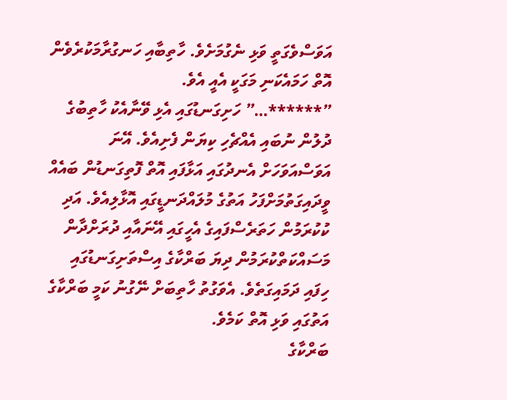އަވަސްވެގަތީ ވަޅި ނެގުމަށެވެ. ހާތިބާއި ހަނގުރާމަކުރެވެން އޮތް ހަމައެކަނި މަގަކީ އެއީ އެވެ.
”******…” ހަށިގަނޑުގައި އެޅި ވޭނާއެކު ހާތިބުގެ ދުލުން ނުބައި އެއްޗެހި ކިޔަން ފެށިއެވެ. އޭނަ އަވަސްއަވަހަށް އެނދުގައި އަޅާފައި އޮތް ފޮތިގަނޑުން ބައެއް ވީދައިގަތުމަށްފަހު އަތުގެ މުލައްދަނޑީގައި އޮޅާލިއެވެ. އަދި ކުކުރަމުން ހަތަރެސްފައިގެ އެހީގައި އޭނައާއި ދުރަށްދާން މަސައްކަތްކުރަމުން ދިޔަ ބަރްކާގެ އިސްތަށިގަނޑުގައި ހިފައި ދަމައިގަތެވެ. އެވަގުތު ހާތިބަށް ނޭގުނު ކަމީ ބަރްކާގެ އަތުގައި ވަޅި އޮތް ކަމެވެ.
ބަރްކާގެ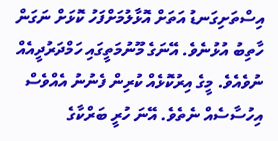އިސްތަށިގަނޑު އަތަށް އޮޅާލުމަށްފަހު ކޮޅަށް ނަގަން ހާތިބު އުޅުނެވެ. އޭނަގެ މޫނުމަތީގައި ހަމްދަރުދީއެއް ނުވެއެވެ. މީގެ އިރުކޮޅެއް ކުރިން ފެނުނު އެއްވެސް އިހުސާސެއް ނެތެވެ. އޭނަ ހުރީ ބަރްކާގެ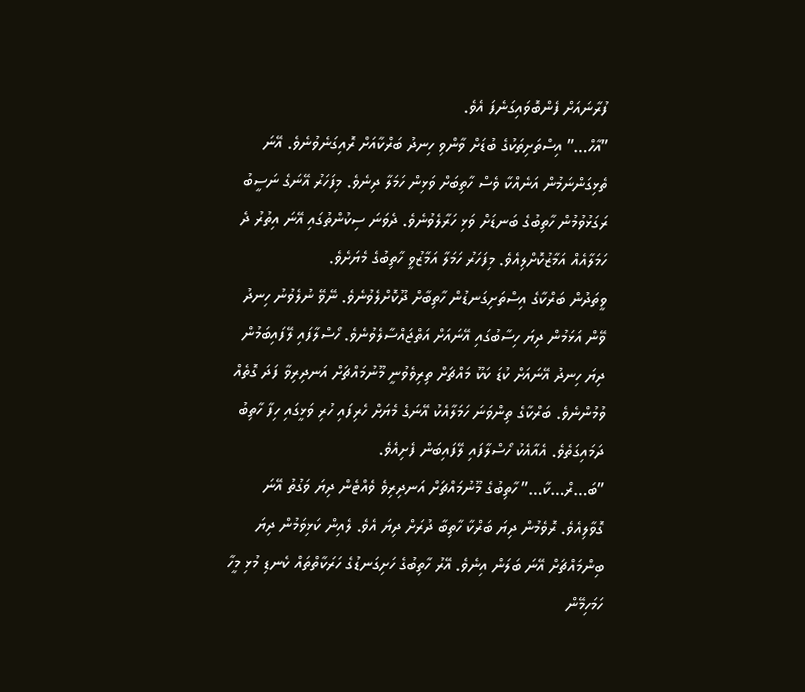ފުރާނައަށް ފެންބޮވައިގަނެފަ އެވެ.
”އާހް…” އިސްތަށިތަކުގެ ބުޑަށް ވާންވި ހިނދު ބަރްކާއަށް ރޮއިގަނެވުނެވެ. އޭނަ ތެޅިގަންނަމުން އަނެއްކާ ވެސް ހާތިބަށް ވަޅިން ހަމަލާ ދިނެވެ. މިފަހަރު އޭނަގެ ނަސީބު ރަގަޅުވުމުން ހާތިބުގެ ބަނޑަށް ވަޅި ހަރާލެވުނެވެ. ދެވަނަ ސިކުންތުގައި އޭނަ އިތުރު ދެ ހަމަލާއެއް އަމާޒުކޮށްލިއެވެ. މިފަހަރު ހަމަލާ އަމާޒުވީ ހާތިބުގެ މެޔަށެވެ.
ވީތަދުން ބަރްކާގެ އިސްތަށިގަނޑުން ހާތިބާށް ދޫކޮށްލެވުނެވެ. ނޭވޭ ނުލެވުނު ހިނދު ވޭން އަޅަމުން ދިޔަ ހިސާބުގައި އޭނައަށް އަތްޖައްސާލެވުނެވެ. ހޯސްލާފައި ލޭފައިބަމުން ދިޔަ ހިނދު އޭނައަށް ކުޑަ ކަކޫ މައްޗަށް ތިރިވެވުނީ މޫނުމައްޗަށް އަނދިރިވާ ފަދަ ގޮތެއް ވުމުންނެވެ. ބަރްކާގެ ތިންވަނަ ހަމަލާއެކު އޭނަގެ މެޔަށް ހެރިފައި ހުރި ވަޅީގައި ހިފާ ހާތިބު ދަމައިގަތެވެ. އެއާއެކު ހޯސްލާފައި ލޭފައިބަން ފެށިއެވެ.
”ބަ…ރް…ކާ…” ހާތިބުގެ މޫނުމައްޗަށް އަނދިރިވެ ވެއްޓެން ދިޔަ ވަގުތު އޭނަ ގޮވާލިއެވެ. ރޮވެމުން ދިޔަ ބަރްކާ ހާތިބާ ދުރަށް ދިޔަ އެވެ. ލެއިން ކަޅިވަމުން ދިޔަ ބިންމައްޗަށް އޭނަ ބަލަން އިނެވެ. އޭރު ހާތިބުގެ ހަށިގަނޑުގެ ހަރަކާތްތައް ކެނޑި މުޅި މީހާ ހަމަހިމޭން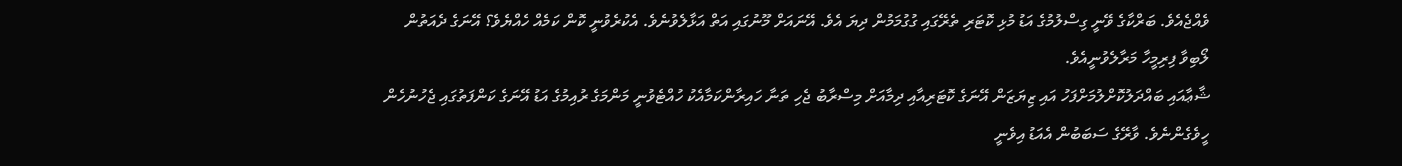ވެއްޖެއެވެ. ބަރްކާގެ ވޭނީ ގިސްލުމުގެ އަޑު މުޅި ކޮޓަރި ތެރޭގައި ގުގުމަމުން ދިޔަ އެވެ. އޭނައަށް މޫނުގައި އަތް އަޅާލެވުނެވެ. އެކުރެވުނީ ކޮން ކަމެއް ހެއްޔެވެ؟ އޭނަގެ ދެއަތުން ލޯބިވާ ފިރިމީހާ މަރާލެވުނީއެވެ.
ޝާޢާއައި ބައްދަލުކޮށްލުމަށްފަހު އައި ޒިޔަޒަން އޭނަގެ ކޮޓަރިއާއި ދިމާއަށް މިސްރާބު ޖެހި ތަނާ ހައިރާންކަމާއެކު ހުއްޓެވުނީ މަންމަގެ ރުއިމުގެ އަޑު އޭނަގެ ކަންފަތުގައި ޖެހުނުހެން ހީވެގެންނެވެ. ވާރޭގެ ސަބަބުން އެއަޑު އިވެނީ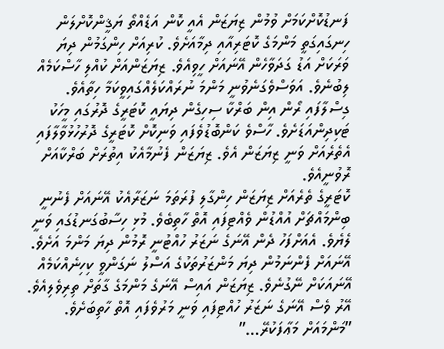ފަނޑުކޮށްކަމަށް ވުމުން ޒިޔަޒަން އެއީ ކޮން އަޑެއްތޯ ޔަޤީންކޮށްލަން ހިނގައިގަތީ މަންމަގެ ކޮޓަރިއާއި ދިމާއަށެވެ. ކުރިއަށް ހިންގަމުން ދިޔަ ވަރަކަށް އަޑު ގަދަވާހެން އޭނައަށް ހީވިއެވެ. ޒިޔަޒަންއަށް ކުއްލި ހާސްކަމެއް ލިބުނެވެ. އަވަސްވެގަނެވުނީ މަންމަ ނުރައްކަލެއްގައިވީކަމާ ހިތާއެވެ.
ގިސްލާފައި ރޯން އިން ބަރްކާ ސިހިގެން ދިޔައީ ކޮޓަރީގެ ދޮރުގައި މީހަކު ޓަކިދިންއަޑަށެވެ. ހާސްވެ ކަންބޮޑުވެފައި ވަނިކޮށް ކޮޓަރީގެ ދޮރުހުޅުވާލާފައި އެތެރެއަށް ވަނީ ޒިޔަޒަން އެވެ. ޒިޔަޒަން ފެނުމާއެކު އިތުރަށް ބަރްކާއަށް ރޮވުނީއެވެ.
ކޮޓަރީގެ ތެރެއަށް ޒިޔަޒަން ހިންގާލި ފުރަތަމަ ނަޒަރާއެކު އޭނައަށް ފެނުނީ ބިންމައްޗަށް އުއްޑުން ވެއްޓިފައި އޮތް ހާތިބެވެ. މުޅި ހިސާބުގަނޑުގައި ވަނީ ލެޔެވެ. އެއަށްފަހު ދެން އޭނަގެ ނަޒަރު ހުއްޓުނީ ރޮމުން ދިޔަ މަންމަ އަށެވެ. އޭނައަށް ފެންނަމުން ދިޔަ މަންޒަރުތަކުގެ އަސްލު ނަގަންވީ ކިހިނެއްކަމެއް އޭނައަކަށް ނޭގުނެވެ. ޒިޔަޒަން އައިސް އޭނަގެ މަންމަގެ ގާތަށް ތިރިވެލިއެވެ. އޭރު ވެސް އޭނަގެ ނަޒަރު ހުއްޓިފައި ވަނީ މަރުވެފައި އޮތް ހާތިބަށެވެ.
”މަންމައަށް މަޢާފަކުރޭ…”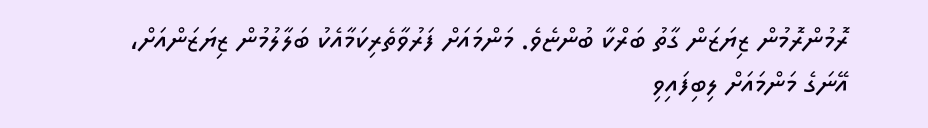ރޮމުންރޮމުން ޒިޔަޒަން ގާތު ބަރްކާ ބުންޏެވެ. މަންމައަށް ފަރުވާތެރިކަމާއެކު ބަލާލުމުން ޒިޔަޒަންއަށް، އޭނަގެ މަންމައަށް ލިބިފައިވި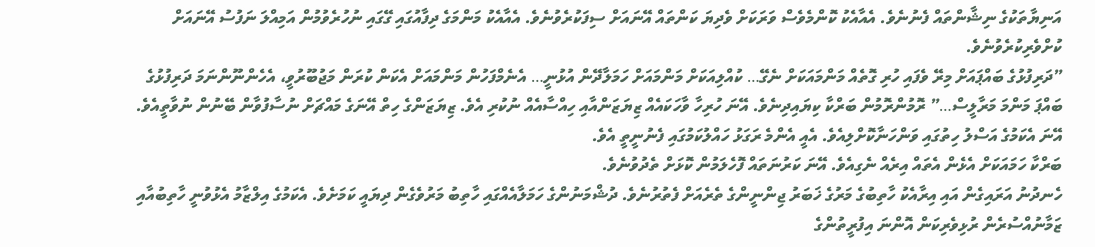އަނިޔާތަކުގެ ނިޝާންތައް ފެނުނެވެ. އެއާއެކު ކޮންމެވެސް ވަރަކަށް ވެދިޔަ ކަންތައް އޭނައަށް ސިފަކުރެވުނެވެ. އެއާއެކު މަންމަގެ ދިފާއުގައި ގޭގައި ނުހުރެވުމުން އަމިއްލަ ނަފުސު އޭނައަށް ކުށްވެރިކުރެވުނެވެ.
”ދަރިފުޅުގެ ބައްޕައަށް މިރޭ ވެފައި ހުރި ގޮތެއް މަންމައަކަށް ނެގޭ… ކުއްލިއަކަށް މަންމައަށް ހަމަލާދޭން އުޅުނީ… އެނެމްފަހުން މަންމައަށް އެކަން ކުރަން މަޖުބޫރުވީ، އެހެންނޫންނަމަ ދަރިފުޅުގެ ބައްޕަ މަންމަ މަރާލީސް…” ރޮމުންރޮމުން ބަރްކާ ކިޔައިދިނެވެ. އޭނަ ހުރިހާ ވާހަކައެއް ޒިޔަޒަންއާއި ހިއްސާއެއް ނުކުރި އެވެ. ޒިޔަޒަންގެ ހިތް އޭނަގެ މައްޗަށް ނުސާފުވާން ބޭނުން ނުވާތީއެވެ. އޭނަ އެކަމުގެ އަސްލު ހިތުގައި ވަންހަނާކޮށްލިއެވެ. އެއީ އެންމެ ރަގަޅު ހައްލުކަމުގައި ފެނުނީތީ އެވެ.
ބަރްކާ ހަމައަކަށް އެޅެން އެތައް އިރެއް ނެގިއެވެ. އޭނަ ކަރުނަތައް ފޮހެލަމުން ކޮޅަށް ތެދުވުނެވެ.
ހެނދުނު އަރައިގެން އައި އިރާއެކު ހާތިބުގެ މަރުގެ ޚަބަރު ޖިންނީންގެ ތެރެއަށް ފެތުރުނެވެ. ދުޝްމަނުންގެ ހަމަލާއެއްގައި ހާތިބު މަރުވެގެން ދިޔައީ ކަމަށެވެ. އެކަމުގެ އިލްޒާމު އެޅުވުނީ ހާތިބުއާއި ޒަމާނުއްސުރެން ރުޅިވެރިކަން އޮންނަ އިފުރީތުންގެ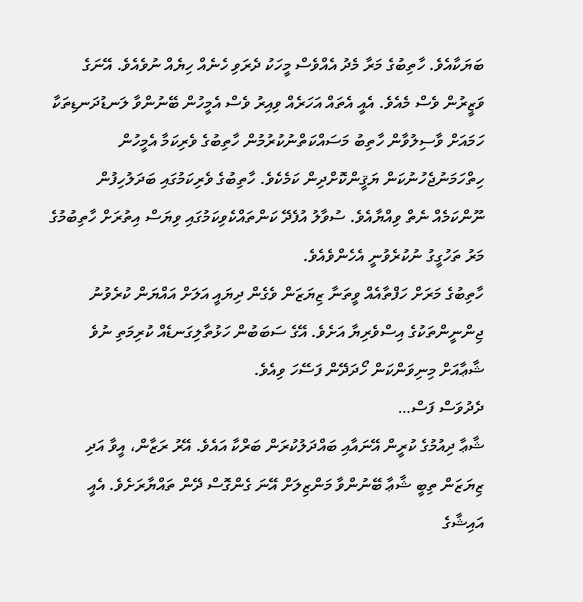ބަޔަކާއެވެ. ހާތިބުގެ މަރާ މެދު އެއްވެސް މީހަކު ދެރަވި ހެނެއް ހިޔެއް ނުވެއެވެ. އޭނަގެ ވަޒީރުން ވެސް މެއެވެ. އެއީ އެތައް އަހަރެއް ވިއިރު ވެސް އެމީހުން ބޭނުންވާ ލަނޑުދަނޑިތަކާ ހަމައަށް ވާސިލުވާން ހާތިބު މަސައްކަތްނުކުރުމުން ހާތިބުގެ ވެރިކަމާ އެމީހުން ހިތްހަމަނުޖެހުނުކަން ޔަޤީންކޮށްދިން ކަމެކެވެ. ހާތިބުގެ ވެރިކަމުގައި ބަދަލުހިފުން ނޫންކަމެއް ނެތް ވިއްޔާއެވެ. ސުވާލު އުފެދޭ ކަންތައްކެވިކަމުގައި ވިޔަސް އިތުރަށް ހާތިބުމުގެ މަރު ތަހުގީގު ނުކުރެވުނީ އެހެންވެއެވެ.
ހާތިބުގެ މަރަށް ހަފްތާއެއް ވީތަނާ ޒިޔަޒަން ވެގެން ދިޔައީ އަލަށް އައްޔަން ކުރެވުނު ޖިންނީންތަކުގެ އިސްވެރިޔާ އަށެވެ. އޭގެ ސަބަބުން ހަޅުތާލިގަނޑެއް ކުރިމަތި ނުވެ ޝާޢާއަށް މިނިވަންކަން ހޯދަދޭން ފަސޭހަ ވިއެވެ.
ދެދުވަސް ފަސް…
ޝާޢާ ދިއުމުގެ ކުރީން އޭނައާއި ބައްދަލުކުރަން ބަރްކާ އައެވެ. އޭރު ރަޒާން، އީވާ އަދި ޒިޔަޒަން ތިބީ ޝާޢާ ބޭނުންވާ މަންޒިލަށް އޭނަ ގެންގޮސް ދޭން ތައްޔާރަށެވެ. އެއީ އައިޝާގެ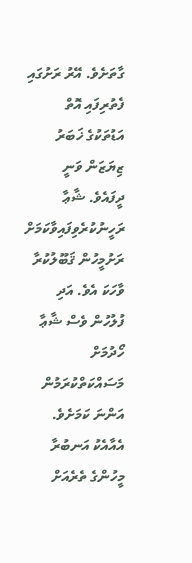ގާތަށެވެ. އޭރު ރަށުގައި ފެތުރިފައި އޮތް އަޑުތަކުގެ ޚަބަރު ޒިޔަޒަން ވަނީ ދީފައެވެ. ޝާޢާ ރަހީނުކުރެވިފައިވާކަމަށް ރަށުމީހުން ޤަބޫލުކުރާ ވާހަކަ އެވެ. އަދި ފުލުހުން ވެސް ޝާޢާ ހޯދުމަށް މަސައްކަތްކުރަމުން އަންނަ ކަމަށެވެ. އެއާއެކު އަނބުރާ މީހުންގެ ތެރެއަށް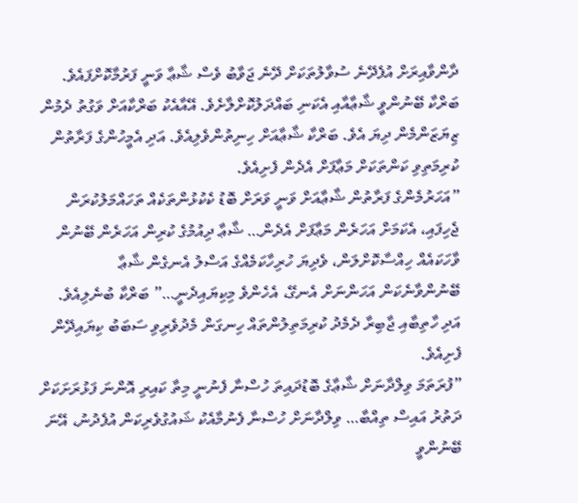ދާންވާއިރަށް އުފެދޭނެ ސުވާލުތަކަށް ދޭނެ ޖަވާބު ވެސް ޝާޢާ ވަނީ ފަރުމާކޮށްފައެވެ.
ބަރްކާ ބޭނުންވީ ޝާޢާއާއި އެކަނި ބައްދަލުކޮށްލާށެވެ. އޭއާއެކު ބަރްކާއަށް ވަގުތު ދެމުން ޒިޔަޒަންމެން ދިޔަ އެވެ. ބަރްކާ ޝާޢާއަށް ހިނިތުންވެލިއެވެ. އަދި އެމީހުންގެ ފަރާތުން ކުރިމަތިވި ކަންތަކަށް މަޢާފަށް އެދެން ފެށިއެވެ.
”އަހަރުމެންގެ ފަރާތުން ޝާޢާއަށް ވަނީ ވަރަށް ބޮޑު ކެކުޅުންތަކެއް ތަހައްމަލުކުރަން ޖެހިފައި، އެކަމަށް އަހަރެން މަޢާފަށް އެދެން… ޝާޢާ ދިއުމުގެ ކުރިން އަހަރެން ބޭނުން ވާހަކައެއް ހިއްސާކޮށްލަން، ވެދިޔަ ހުރިހާކަމެއްގެ އަސްލު އެނގެން ޝާޢާ ބޭނުންވާނެކަން އަހަންނަށް އެނގޭ، އެހެންވެ މިކިޔައިދެނީ…” ބަރްކާ ބުނެލިއެވެ. އަދި ހާތިބާއި ޖާބިރާ ދެމެދު ކުރިމަތިލުންތައް ހިނގަން މެދުވެރިވި ސަބަބު ކިޔައިދޭން ފެށިއެވެ.
”ފުރަތަމަ ވިލްދާނަށް ޝާޢާގެ ބޮޑުދައިތަ ހުސްނާ ފެނުނީ މިތާ ކައިރި އޮންނަ ފަޅުރަށަކަށް ދަތުރު އައިސް ތިއްބާ… ވިލްދާނަށް ހުސްނާ ފެނުމާއެކު ޝައުގުވެރިކަން އުފެދުނު، އޭނަ ބޭނުންވީ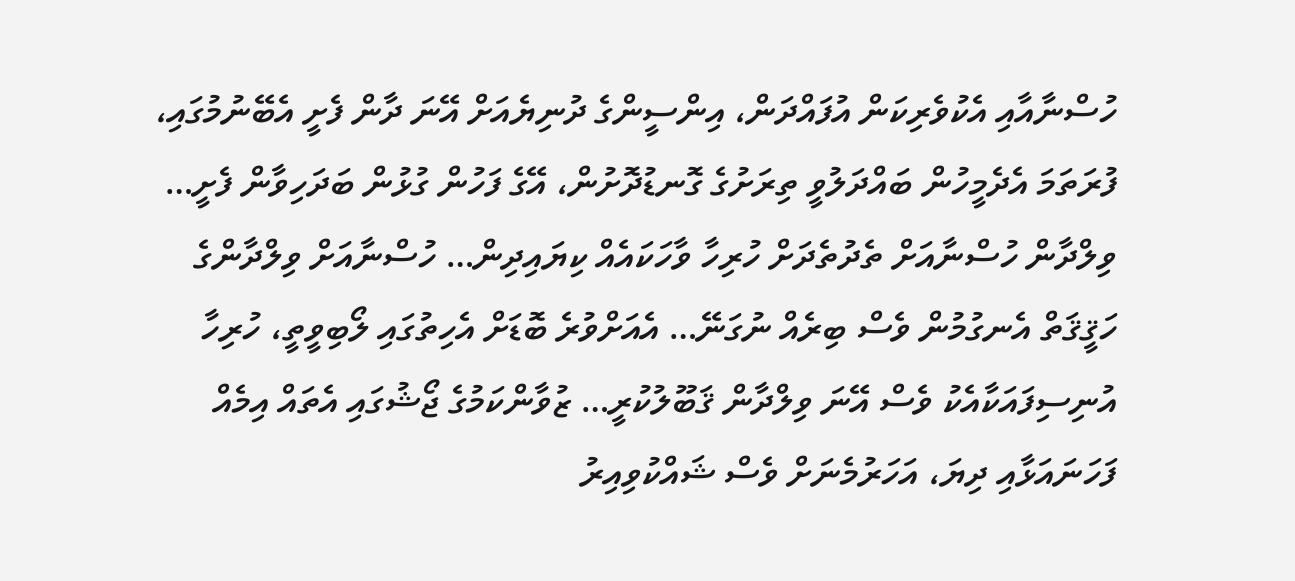ހުސްނާއާއި އެކުވެރިކަން އުފައްދަން، އިންސީންގެ ދުނިޔެއަށް އޭނަ ދާން ފެށީ އެބޭނުމުގައި، ފުރަތަމަ އެދެމީހުން ބައްދަލުވީ ތިރަށުގެ ގޮނޑުދޮށުން، އޭގެ ފަހުން ގުޅުން ބަދަހިވާން ފެށީ… ވިލްދާން ހުސްނާއަށް ތެދުތެދަށް ހުރިހާ ވާހަކައެއް ކިޔައިދިން… ހުސްނާއަށް ވިލްދާންގެ ހަޤީޤަތް އެނގުމުން ވެސް ބިރެއް ނުގަނޭ… އެއަށްވުރެ ބޮޑަށް އެހިތުގައި ލޯބިވީތީ، ހުރިހާ އުނިސިފައަކާއެކު ވެސް އޭނަ ވިލްދާން ޤަބޫލުކުރީ… ޒުވާންކަމުގެ ޖޯޝުގައި އެތައް އިމެއް ފަހަނައަޅާއި ދިޔަ، އަހަރުމެނަށް ވެސް ޝައްކުވިއިރު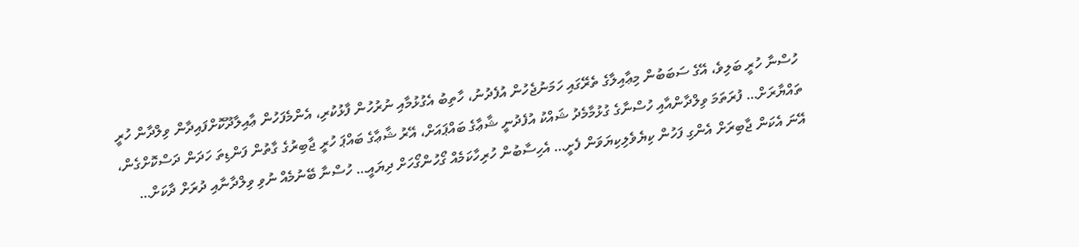ހުސްނާ ހުރީ ބަލިވެ، އޭގެ ސަބަބުން މިޢާއިލާގެ ތެރޭގައި ހަމަނުޖެހުން އުފެދުނު، ހާތިބު އެގުޅުމާއި ނުރުހުން ފާޅުކުރި، އެންމެފަހުން ޢާއިލާދޫކޮށްފައިދާން ވިލްދާން ހުރީ ތައްޔާރަށް… ފުރަތަމަ ވިލްދާންއާއި ހުސްނާގެ ގުޅުމާމެދު ޝައްކު އުފެދުނީ ޝާޢާގެ ބައްޕައަށް، އޭރު ޝާޢާގެ ބައްޕަ ހުރީ ޖާބިރުގެ ގާތުން ފަންޑިތަ ހަދަން ދަސްކޮށްގެން، އޭނަ އެކަން ޖާބިރަށް އެންގި ފަހުން ކިޔެވެލިކިޔަވަން ފެށީ… އެހިސާބުން ހުރިހާކަމެއް ގޯހުންގޯހަށް ދިޔައީ… ހުސްނާ ބޭނުމެއް ނުވި ވިލްދާނާއި ދުރަށް ދާކަށް…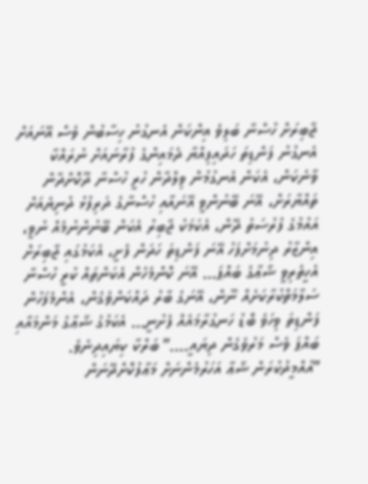ޖާބިރަށް ހުސްނާ ބަލިވެ އިންކަން އެނގުނު ހިސާބުން ވެސް އޭނައަށް އެނގުނު ފަންޑިތަ ހަދައިފިއްޔާ ދެމައިންގެ ފުރާނައަށް ނުރައްކާ ވާނެކަން، އެކަން އެނގުމުން ވިލްދާން ހުރީ ހުސްނާ ދޫކޮށްދާން ތައްޔާރަށް، އޭނަ ބޭނުންވީ އޭނައާއި ހުސްނާގެ ދަރިފުޅު ދުނިޔެއަށް އައުމުގެ ފުރުސަތު ދޭން، އެކަމަކު ޖާބިރު އެކަން ބޭނުންނުމެއް ނުވީ، އިންޒާރު ދިނުމަށްފަހު އޭނަ ފަންޑިތަ ހަދަން ފެށީ، އެކަމުގައި ޖާބިރަށް އެހީތެރިވީ ޝާޢާގެ ބައްޕަ… އޭނަ ކޮންމެހެން އެކަންތައް ކުރީ ހުސްނާ ސަލާމަތްކުރާކަށެއް ނޫން، އޭނަގެ ބާރު ދައްކަންވެގެން، އެންމެފަހުން ފަންޑިތަ ވިހަވެ ބޮޑު ހަނގުރާމައެއް ފެށުނީ… އެކަމުގެ ޝާޢާގެ މަންމައާއި ބައްޕަ ވެސް މަރުވެގެން ދިޔައީ….” ބަރްކާ ކިޔައިދިނެވެ.
”އުއްމީދުކުރަން ޝާޢާ އަހަރުމެންނަށް މަޢާފުކޮށްދޭނަން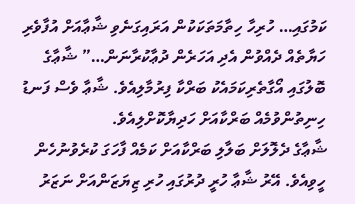ކަމުގައި… ހުރިހާ ހިތާމަތަކަކުން އަރައިގަނެވި ޝާޢާއަށް އުފާވެރި ހަޔާތެއް ދެއްވުން އެދި އަހަރެން ދުޢާކުރާނަން…” ޝާޢާގެ ބޮލުގައި އޯގާތެރިކަމައެކު ބަރްކާ ފިރުމާލިއެވެ. ޝާޢާ ވެސް ފަނޑު ހިނިތުންވުމެއް ބަރްކާއަށް ހަދިޔާކޮށްލިއެވެ.
ޝާޢާގެ ދެލޮލަށް ބަލާލި ބަރްކާއަށް ކަމެއް ފާހަގަ ކުރެވުނުހެން ހީވިއެވެ. އޭރު ޝާޢާ ހުރީ ދުރުގައި ހުރި ޒިޔަޒަންއަށް ނަޒަރު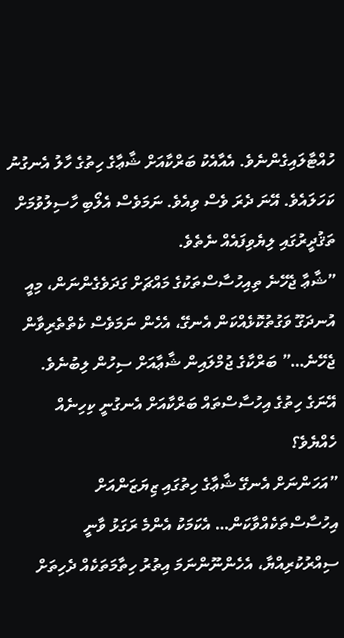ހުއްޓާލައިގެންނެވެ. އެއާއެކު ބަރްކާއަށް ޝާޢާގެ ހިތުގެ ހާލު އެނގުނު ކަހަލައެވެ. އޭނަ ދެރަ ވެސް ވިއެވެ. ނަމަވެސް އެލޯބި ހާސިލުވުމަށް ތަޤުދީރުގައި ލިޔެވިފައެއް ނެތެވެ.
”ޝާޢާ ޖެހޭނެ ތިއިހުސާސްތަކުގެ މައްޗަށް ގަދަވެގެންނަން، މިއީ އުނދަގޫ ވަގުތުކޮޅެއްކަން އެނގޭ، އެހެން ނަމަވެސް ކެތްތެރިވާން ޖެހޭނެ…” ބަރްކާގެ ޖުމްލައިން ޝާޢާއަށް ސިހުން ލިބުނެވެ. އޭނަގެ ހިތުގެ އިހުސާސްތައް ބަރްކާއަށް އެނގުނީ ކިހިނެއް ހެއްޔެވެ؟
”އަހަންނަށް އެނގޭ ޝާޢާގެ ހިތުގައި ޒިޔަޒަންއަށް އިހުސާސްތަކެއްވާކަން… އެކަމަކު އެންމެ ރަގަޅު ވާނީ ސިއްރުކުރިއްޔާ، އެހެންނޫންނަމަ އިތުރު ހިތާމަތަކެއް ދެހިތަށް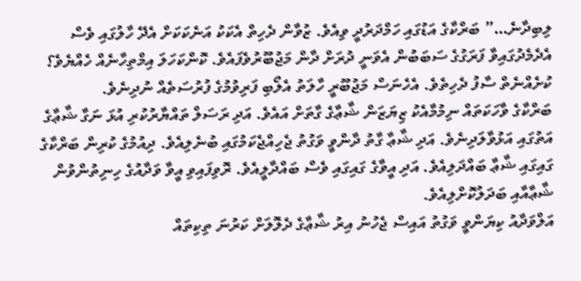ލިބިދާނެ…” ބަރްކާގެ އަޑުގައި ހަމްދަރުދީ ވިއެވެ. ޒުވާން ދެހިތް އެކަކު އަނެކަކަށް އެދޭ ހާލުގައި ވެސް އެދެމެދުގައިވާ ފަރަގުގެ ސަބަބުން އެވަނީ ދުރަށް ދާން މަޖުބޫރުވެފައެވެ. ކޮންކަހަލަ އިމްތިހާނެއް ހެއްޔެވެ؟ ކުށެއްނެތް ސާފު ދެހިތެވެ. އެހެނަސް މަޖުބޫރީ ހާލަތު އެލޯބި ފަރިވުމުގެ ފުރުސަތެއް ނުދިނެވެ.
ބަރްކާގެ ވާހަކަތައް ނިމުމާއެކު ޒިޔަޒަން ޝާޢާގެ ގާތަށް އައެވެ. އަދި ރަސަލް ތައްޔާރުކުރި އުޅަ ނަގާ ޝާޢާގެ އަތުގައި އަޅުވާލަދިނެވެ. އަދި ޝާޢާ ގާތު ދާންވީ ވަގުތު ޖެހިއްޖެކަމުގައި ބުނެލިއެވެ. ދިއުމުގެ ކުރިން ބަރްކާގެ ގައިގައި ޝާޢާ ބައްދަލިއެވެ. އަދި އީވާގެ ގައިގައި ވެސް ބައްދާލީއެވެ. ރޮވިފައިވި އީވާ ވަދާއުގެ ހިނިތުންވުން ޝާޢާއާއި ބަދަލުކޮށްލިއެވެ.
އަލްވަދާއު ކިޔަންވީ ވަގުތު އައިސް ޖެހުނު އިރު ޝާޢާގެ ދެލޮލަށް ކަރުނަ ތިކިތައް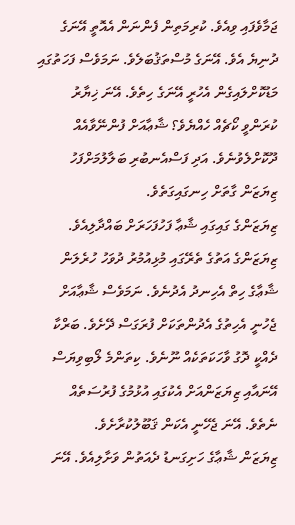ޖަމާވެފައި ވިއެވެ. ކުރިމަތިން ފެންނަން އެއޮތީ އޭނަގެ ދުނިޔެ އެވެ. އޭނަގެ މުސްތަޤުބަލެވެ. ނަމަވެސް ފަހަތުގައި މަޑުކޮށްލައިގެން އެހުރީ އޭނަގެ ހިތެވެ. އޭނަ ޚިޔާރު ކުރަންވީ ކޯޗެއް ހެއްޔެވެ؟ ޝާޢާއަށް ފުންނޭވާއެއް ދޫކޮށްލެވުނެވެ. އަދި ފަސްއެނބުރި ބަލާލުމަށްފަހު ޒިޔަޒަން ގާތަށް ހިނގައިގަތެވެ.
ޒިޔަޒަންގެ ގައިގައި ޝާޢާ ފަހުފަހަރަށް ބައްދާލިއެވެ. ޒިޔަޒަންގެ އަތުގެ ތެރޭގައި މުޅިއުމުރު ދުވަހު ހުރެލަން ޝާޢާގެ ހިތް އެހިނދު އެދުނެވެ. ނަމަވެސް ޝާޢާއަށް ޖެހުނީ އެހިތުގެ އެދުންތަކަށް ފުރަގަސް ދޭށެވެ. ބަރްކާ ދެއްކީ ދޮގު ވާހަކަތަކެއް ނޫނެވެ. ކިތަންމެ ލޯބިވިޔަސް އޭނައާއި ޒިޔަޒަންއަށް އެކުގައި އުޅުމުގެ ފުރުސަތެއް ނެތެވެ. އޭނަ ޖެހޭނީ އެކަން ޤަބޫލުކުރާށެވެ.
ޒިޔަޒަން ޝާޢާގެ ހަށިގަނޑު ދެއަތުން ވަށާލިއެވެ. އޭނަ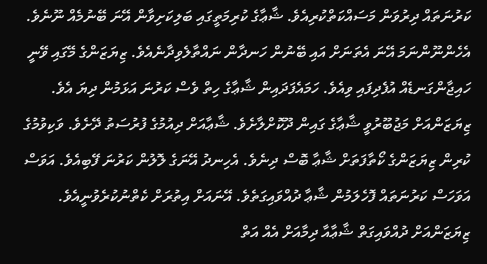ކަރުނަތައް ދިރުވަން މަސައްކަތްކުރިއެވެ. ޝާޢާގެ ކުރިމަތީގައި ބަލިކަށިވާން އޭނަ ބޭނުމެއް ނޫނެވެ. އެހެންނޫންނަމަ އޭނަ އެތަނަށް އައި ބޭނުން ހަނދާން ނައްތާލެވިދާނެއެވެ. ޒިޔަޒަންގެ މޭގައި ވޭނީ ހައިޖާންގަނޑެއް އުފެދިފައި ވިއެވެ. ހަމައެފަދައިން ޝާޢާގެ ހިތް ވެސް ކަރުނަ އަޅަމުން ދިޔަ އެވެ.
ޒިޔަޒަންއަށް މަޖުބޫރުވީ ޝާޢާގެ ގައިން ދޫކޮށްލާށެވެ. ޝާޢާއަށް ދިއުމުގެ ފުރުސަތު ދޭށެވެ. ވަކިވުމުގެ ކުރިން ޒިޔަޒަންގެ ކޯތާފަތަށް ޝާޢާ ބޮސް ދިނެވެ. އެހިނދު އޭނަގެ ލޮލުން ކަރުނަ ފޭބިއެވެ. އަވަސް އަވަހަސް ކަރުނަތައް ފޮހެލަމުން ޝާޢާ ދުއްވައިގަތެވެ. އޭނައަށް އިތުރަށް ކެތްނުކުރެވުނީއެވެ. ޒިޔަޒަންއަށް ދުއްވައިގަތް ޝާޢާއާ ދިމާއަށް އެއް އަތް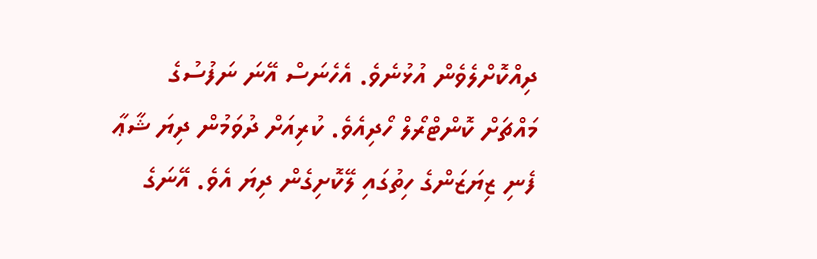ދިއްކޮށްލެވެން އުޅުނެވެ. އެހެނަސް އޭނަ ނަފުސުގެ މައްޗަށް ކޮންޓްރޯލް ހޯދިއެވެ. ކުރިއަށް ދުވަމުން ދިޔަ ޝާޢާ ފެނި ޒިޔަޒަންގެ ހިތުގައި ލޭކޮށިގެން ދިޔަ އެވެ. އޭނަގެ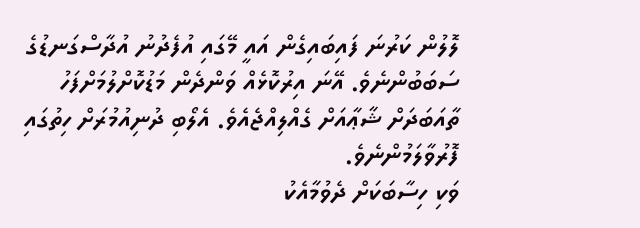ލޮލުން ކަރުނަ ފައިބައިގެން އައީ މޭގައި އުފެދުނު އުދާސްގަނޑުގެ ސަބަބުންނެވެ. އޭނަ އިރުކޮޅެއް ވަންދެން މަޑުކޮށްލުމަށްފަހު ތާއަބަދަށް ޝާޢާއަށް ގެއްލިއްޖެއެވެ. އެލޯބި ދުނިއުމުރަށް ހިތުގައި ފޮރުވާލަމުންނެވެ.
ވަކި ހިސާބަކަށް ދެވުމާއެކު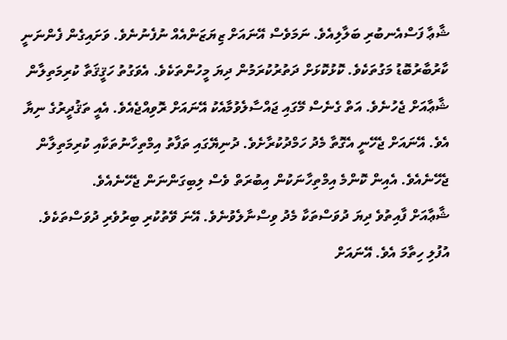ޝާޢާ ފަސްއެނބުރި ބަލާލިއެވެ. ނަމަވެސް އޭނައަށް ޒިޔަޒަންއެއް ނުފެނުނެވެ. ވަށައިގެން ފެންނަނީ ކާރުބާރުބޮޑު މަގުތަކެވެ. ކޮޅުކޮޅަށް ދަތުރުކުރަމުން ދިޔަ މީހުންތަކެވެ. އެވަގުތު ހަޤީޤަތާ ކުރިމަތިލާން ޝާޢާއަށް ޖެހުނެވެ. އަތް ގެނެސް މޭގައި ޖައްސާލެވުމާއެކު އޭނައަށް ރޮވިއްޖެއެވެ. އެއީ ތަޤުދީރުގެ ނިޔާ އެވެ. އޭނައަށް ޖެހޭނީ އެގޮތާ މެދު ހަމްދުކުރާށެވެ. ދުނިޔޭގައި ތަފާތު އިމްތިހާނުތަކާއި ކުރިމަތިލާން ޖެހޭނެއެވެ. އެއިން ކޮންމެ އިމްތިހާނަކުން އިބުރަތް ވެސް ލިބިގަންނަން ޖެހޭނެއެވެ.
ޝާޢާއަށް ފާއިތުވެ ދިޔަ ދުވަސްތަކާ މެދު ވިސްނާލެވުނެވެ. އޭނަ ވޭތުކުރި ބިރުވެރި ދުވަސްތަކެވެ. އުފުލި ހިތާމަ އެވެ. އޭނައަށް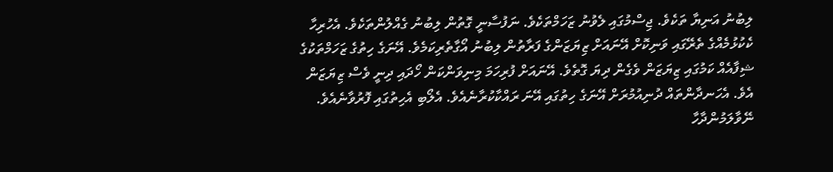ލިބުނު އަނިޔާ ތަކެވެ. ޖިސްމުގައި ލެވުނު ޒަހަމްތަކެވެ. ނަފުސާނީ ގޮތުން ލިބުނު ގެއްލުންތަކެވެ. އެހުރިހާ ކެކުޅުމެއްގެ ތެރޭގައި ވަނިކޮށް އޭނައަށް ޒިޔަޒަންގެ ފަރާތުން ލިބުނު އޯގާތެރިކަމެވެ. އޭނަގެ ހިތުގެ ޒަހަމްތަކުގެ ޝިފާއެއް ކަމުގައި ޒިޔަޒަން ވެގެން ދިޔަ ގޮތެވެ. އޭނައަށް ފުރިހަމަ މިނިވަންކަން ހޯދައި ދިނީ ވެސް ޒިޔަޒަން އެވެ. އެހަނދާންތައް ދުނިއުމުރަށް އޭނަގެ ހިތުގައި އޭނަ ރައްކާކުރާނެއެވެ. އެލޯބި އެހިތުގައި ފޮރުވާނެއެވެ. ނޭވާލަމުންދާހާ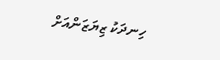ހިނދަކު ޒިޔަޒަންއަށް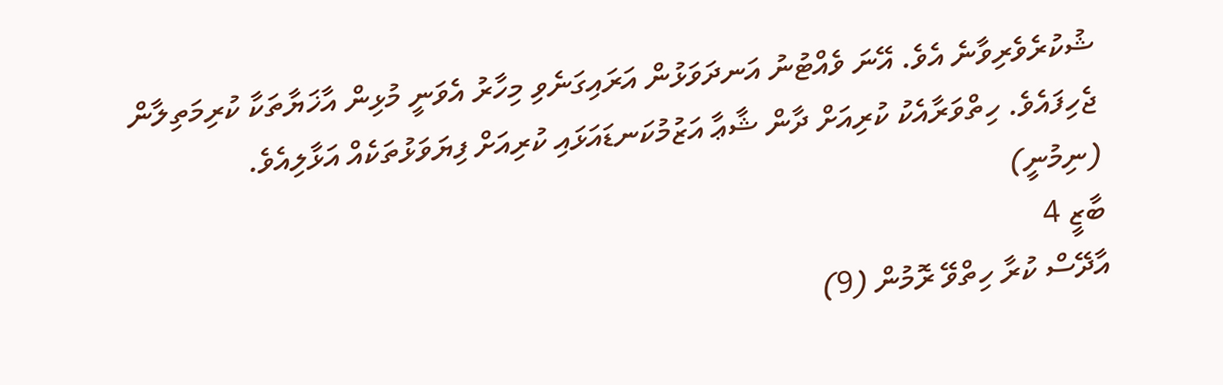ޝުކުރެވެރިވާނެ އެވެ. އޭނަ ވެއްޓުނު އަނދަވަޅުން އަރައިގަނެވި މިހާރު އެވަނީ މުޅިން އާޚަޔާތަކާ ކުރިމަތިލާން ޖެހިފައެވެ. ހިތްވަރާއެކު ކުރިއަށް ދާން ޝާޢާ އަޒުމުކަނޑައަޅައި ކުރިއަށް ފިޔަވަޅުތަކެއް އަޅާލިއެވެ.
(ނިމުނީ)
ބާޒީ 4
އާދޭސް ކުރާ ހިތްވޭ ރޮމުން (9)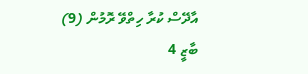އާދޭސް ކުރާ ހިތްވޭ ރޮމުން (9)
ބާޒީ 4